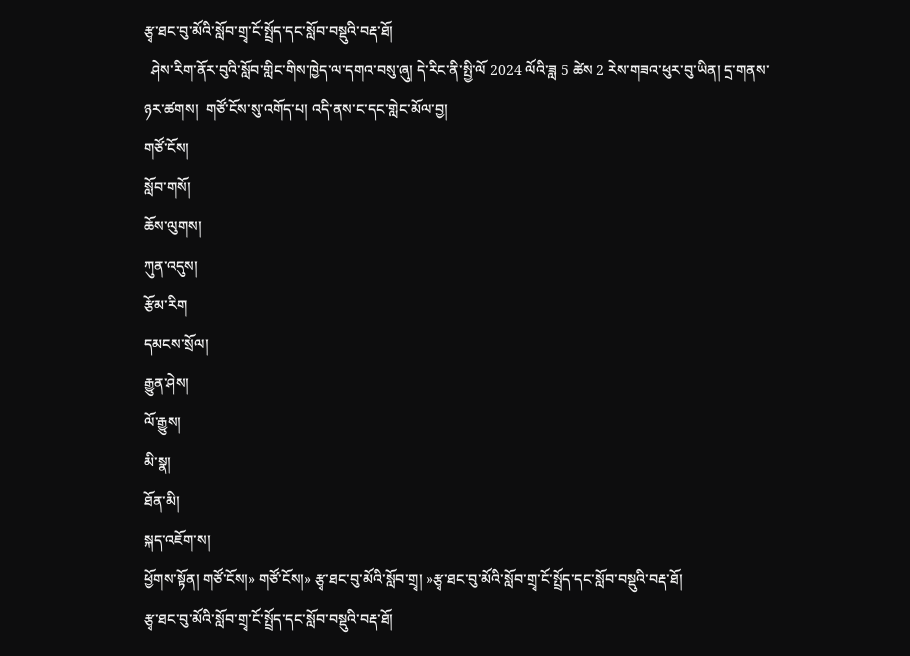རྩྭ་ཐང་བུ་མོའི་སློབ་གྲྭ་ངོ་སྤྲོད་དང་སློབ་བསྡུའི་བརྡ་ཐོ།
  ཤེས་རིག་ནོར་བུའི་སློབ་གླིང་གིས་ཁྱེད་ལ་དགའ་བསུ་ཞུ། དེ་རིང་ནི་སྤྱི་ལོ 2024 ལོའི་ཟླ 5 ཚེས 2 རེས་གཟའ་ཕུར་བུ་ཡིན། དྲ་གནས་ཉར་ཚགས།  གཙོ་ངོས་སུ་འགོད་པ། འདི་ནས་ང་དང་གླེང་མོལ་བྱ།
གཙོ་ངོས།
སློབ་གསོ།
ཆོས་ལུགས།
ཀུན་འདུས།
རྩོམ་རིག
དམངས་སྲོལ།
རྒྱུན་ཤེས།
ལོ་རྒྱུས།
མི་སྣ།
ཐོན་མི།
སྐད་འཇོག་ས།
ཕྱོགས་སྟོན། གཙོ་ངོས།» གཙོ་ངོས།» རྩྭ་ཐང་བུ་མོའི་སློབ་གྲྭ། »རྩྭ་ཐང་བུ་མོའི་སློབ་གྲྭ་ངོ་སྤྲོད་དང་སློབ་བསྡུའི་བརྡ་ཐོ།
རྩྭ་ཐང་བུ་མོའི་སློབ་གྲྭ་ངོ་སྤྲོད་དང་སློབ་བསྡུའི་བརྡ་ཐོ།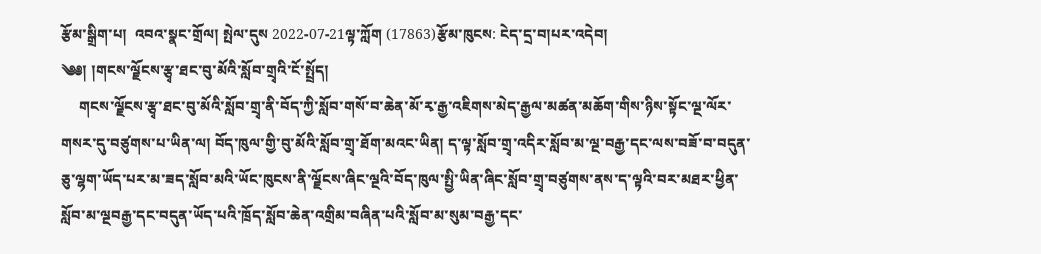རྩོམ་སྒྲིག་པ།  འབའ་སྣང་གྲོལ། སྤེལ་དུས 2022-07-21ལྟ་ཀློག (17863)རྩོམ་ཁུངས: ངེད་དྲ་བ།པར་འདེབ།
༄༅། །གངས་ལྗོངས་རྩྭ་ཐང་བུ་མོའི་སློབ་གྲྭའི་ངོ་སྤྲོད།
     གངས་ལྗོངས་རྩྭ་ཐང་བུ་མོའི་སློབ་གྲྭ་ནི་བོད་ཀྱི་སློབ་གསོ་བ་ཆེན་མོ་རྭ་རྒྱ་འཇིགས་མེད་རྒྱལ་མཚན་མཆོག་གིས་ཉིས་སྟོང་ལྔ་ལོར་གསར་དུ་བཙུགས་པ་ཡིན་ལ། བོད་ཁུལ་གྱི་བུ་མོའི་སློབ་གྲྭ་ཐོག་མའང་ཡིན། ད་ལྟ་སློབ་གྲྭ་འདིར་སློབ་མ་ལྔ་བརྒྱ་དང་ལས་བཟོ་བ་བདུན་ཅུ་ལྷག་ཡོད་པར་མ་ཟད་སློབ་མའི་ཡོང་ཁུངས་ནི་ལྗོངས་ཞིང་ལྔའི་བོད་ཁུལ་སྤྱི་ཡིན་ཞིང་སློབ་གྲྭ་བཙུགས་ནས་ད་ལྟའི་བར་མཐར་ཕྱིན་སློབ་མ་ལྔབརྒྱ་དང་བདུན་ཡོད་པའི་ཁྲོད་སློབ་ཆེན་འགྲིམ་བཞིན་པའི་སློབ་མ་སུམ་བརྒྱ་དང་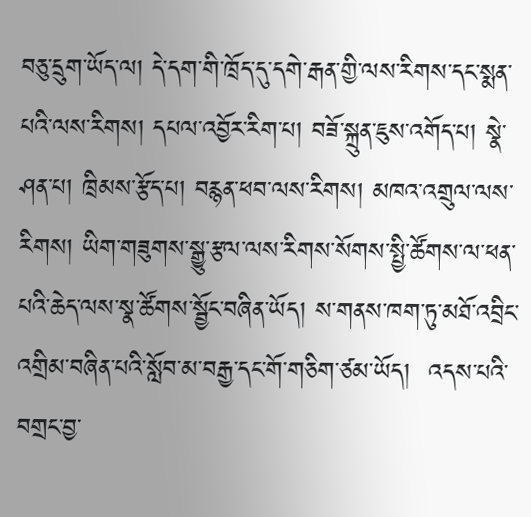བཅུ་དྲུག་ཡོད་ལ། དེ་དག་གི་ཁྲོད་དུ་དགེ་རྒན་གྱི་ལས་རིགས་དང་སྨན་པའི་ལས་རིགས། དཔལ་འབྱོར་རིག་པ། བཟོ་སྐྲུན་ཇུས་འགོད་པ། སྣེ་ཤན་པ། ཁྲིམས་རྩོད་པ། བརྙན་ཕབ་ལས་རིགས། མཁའ་འགྲུལ་ལས་རིགས། ཡིག་གཟུགས་སྒྱུ་རྩལ་ལས་རིགས་སོགས་སྤྱི་ཚོགས་ལ་ཕན་པའི་ཆེད་ལས་སྣ་ཚོགས་སྦྱོང་བཞིན་ཡོད། ས་གནས་ཁག་ཏུ་མཐོ་འབྲིང་འགྲིམ་བཞིན་པའི་སློབ་མ་བརྒྱ་དང་གོ་གཅིག་ཙམ་ཡོད།  འདས་པའི་བགྲང་བྱ་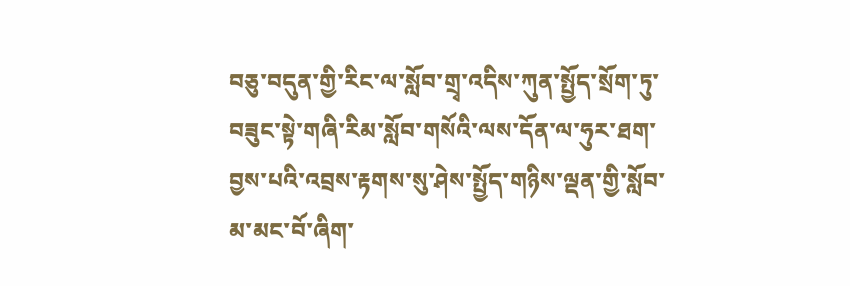བཅུ་བདུན་གྱི་རིང་ལ་སློབ་གྲྭ་འདིས་ཀུན་སྤྱོད་སྲོག་ཏུ་བཟུང་སྟེ་གཞི་རིམ་སློབ་གསོའི་ལས་དོན་ལ་ཧུར་ཐག་བྱས་པའི་འབྲས་རྟགས་སུ་ཤེས་སྤྱོད་གཉིས་ལྡན་གྱི་སློབ་མ་མང་བོ་ཞིག་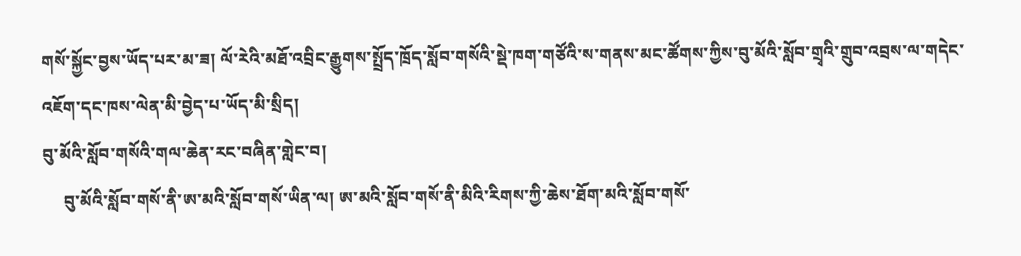གསོ་སྐྱོང་བྱས་ཡོད་པར་མ་ཟ། ལོ་རེའི་མཐོ་འབྲིང་རྒྱུགས་སྤྲོད་ཁྲོད་སློབ་གསོའི་སྡེ་ཁག་གཙོའི་ས་གནས་མང་ཚོགས་ཀྱིས་བུ་མོའི་སློབ་གྲྭའི་གྲུབ་འབྲས་ལ་གདེང་འཇོག་དང་ཁས་ལེན་མི་བྱེད་པ་ཡོད་མི་སྲིད།
བུ་མོའི་སློབ་གསོའི་གལ་ཆེན་རང་བཞིན་གླེང་བ།
     བུ་མོའི་སློབ་གསོ་ནི་ཨ་མའི་སློབ་གསོ་ཡིན་ལ། ཨ་མའི་སློབ་གསོ་ནི་མིའི་རིགས་ཀྱི་ཆེས་ཐོག་མའི་སློབ་གསོ་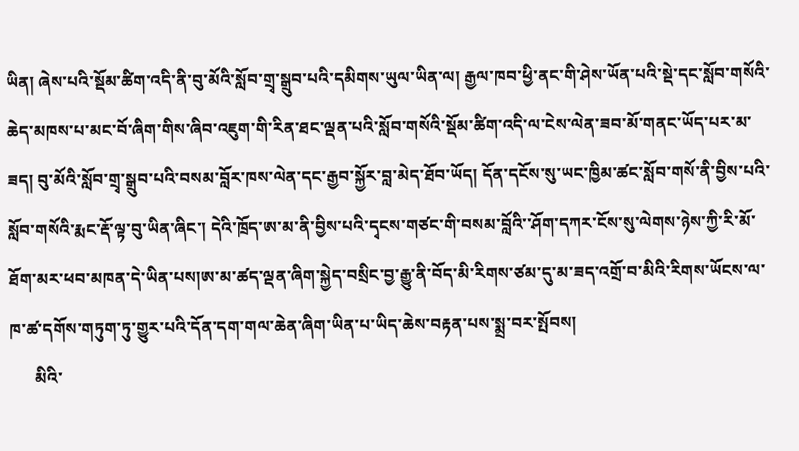ཡིན། ཞེས་པའི་སྡོམ་ཚིག་འདི་ནི་བུ་མོའི་སློབ་གྲྭ་སྒྲུབ་པའི་དམིགས་ཡུལ་ཡིན་ལ། རྒྱལ་ཁབ་ཕྱི་ནང་གི་ཤེས་ཡོན་པའི་སྡེ་དང་སློབ་གསོའི་ཆེད་མཁས་པ་མང་བོ་ཞིག་གིས་ཞིབ་འཇུག་གི་རིན་ཐང་ལྡན་པའི་སློབ་གསོའི་སྡོམ་ཚིག་འདི་ལ་ངེས་ལེན་ཟབ་མོ་གནང་ཡོད་པར་མ་ཟད། བུ་མོའི་སློབ་གྲྭ་སྒྲུབ་པའི་བསམ་བློར་ཁས་ལེན་དང་རྒྱབ་སྐྱོར་བླ་མེད་ཐོབ་ཡོད། དོན་དངོས་སུ་ཡང་ཁྱིམ་ཚང་སློབ་གསོ་ནི་བྱིས་པའི་སློབ་གསོའི་རྨང་རྡོ་ལྟ་བུ་ཡིན་ཞིང་། དེའི་ཁྲོད་ཨ་མ་ནི་བྱིས་པའི་དྭངས་གཙང་གི་བསམ་བློའི་་ཤོག་དཀར་ངོས་སུ་ལེགས་ཉེས་ཀྱི་རི་མོ་ཐོག་མར་ཕབ་མཁན་དེ་ཡིན་པས།ཨ་མ་ཚད་ལྡན་ཞིག་སྐྱེད་བསྲིང་བྱ་རྒྱུ་ནི་བོད་མི་རིགས་ཙམ་དུ་མ་ཟད་འགྲོ་བ་མིའི་རིགས་ཡོངས་ལ་ཁ་ཚ་དགོས་གཏུག་ཏུ་གྱུར་པའི་དོན་དག་གལ་ཆེན་ཞིག་ཡིན་པ་ཡིད་ཆེས་བརྟན་པས་སྨྲ་བར་སྤོབས།
      མིའི་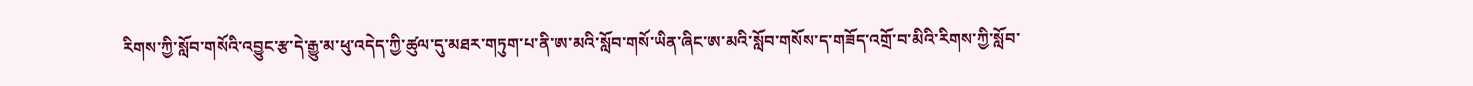རིགས་ཀྱི་སློབ་གསོའི་འབྱུང་རྩ་དེ་རྒྱུ་མ་ཕུ་འདེད་ཀྱི་ཚུལ་དུ་མཐར་གཏུག་པ་ནི་ཨ་མའི་སློབ་གསོ་ཡིན་ཞིང་ཨ་མའི་སློབ་གསོས་ད་གཟོད་འགྲོ་བ་མིའི་རིགས་ཀྱི་སློབ་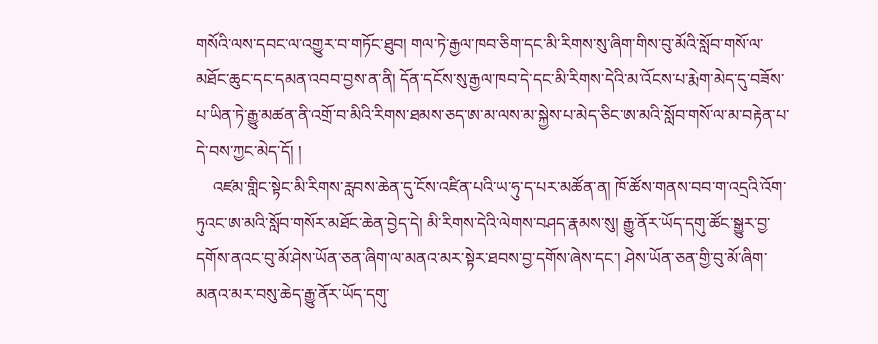གསོའི་ལས་དབང་ལ་འགྱུར་བ་གཏོང་ཐུབ། གལ་ཏེ་རྒྱལ་ཁབ་ཅིག་དང་མི་རིགས་སུ་ཞིག་གིས་བུ་མོའི་སློབ་གསོ་ལ་མཐོང་ཆུང་དང་དམན་འབབ་བྱས་ན་ནི། དོན་དངོས་སུ་རྒྱལ་ཁབ་དེ་དང་མི་རིགས་དེའི་མ་འོངས་པ་རྨེག་མེད་དུ་བཟོས་པ་ཡིན་ཏེ་རྒྱུ་མཚན་ནི་འགྲོ་བ་མིའི་རིགས་ཐམས་ཅད་ཨ་མ་ལས་མ་སྐྱེས་པ་མེད་ཅིང་ཨ་མའི་སློབ་གསོ་ལ་མ་བརྟེན་པ་དེ་བས་ཀྱང་མེད་དོ། །
    འཛམ་གླིང་སྟེང་མི་རིགས་རླབས་ཆེན་དུ་ངོས་འཛིན་པའི་ཡ་ཧུ་ད་པར་མཚོན་ན། ཁོ་ཚོས་གནས་བབ་ག་འདྲའི་འོག་ཏུའང་ཨ་མའི་སློབ་གསོར་མཐོང་ཆེན་བྱེད་དེ། མི་རིགས་དེའི་ལེགས་བཤད་རྣམས་སུ། རྒྱུ་ནོར་ཡོད་དགུ་ཚོང་སྒྱུར་བྱ་དགོས་ནའང་བུ་མོ་ཤེས་ཡོན་ཅན་ཞིག་ལ་མནའ་མར་སྟེར་ཐབས་བྱ་དགོས་ཞེས་དང་། ཤེས་ཡོན་ཅན་གྱི་བུ་མོ་ཞིག་མནའ་མར་བསུ་ཆེད་རྒྱུ་ནོར་ཡོད་དགུ་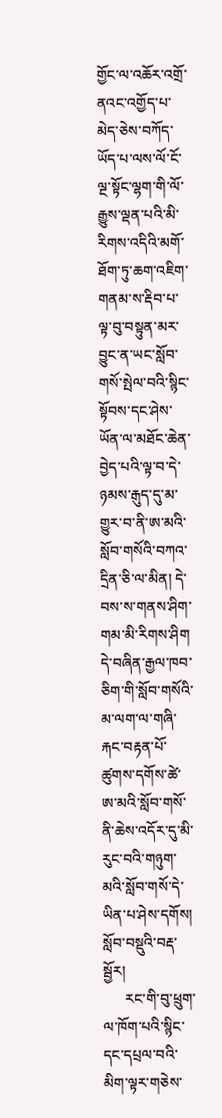གྱོང་ལ་འཆོར་འགྲོ་ནའང་འགྱོད་པ་མེད་ཅེས་བཀོད་ཡོད་པ་ལས་ལོ་ངོ་ལྔ་སྟོང་ལྷག་གི་ལོ་རྒྱུས་ལྡན་པའི་མི་རིགས་འདིའི་མགོ་ཐོག་ཏུ་ཆག་འཇིག་གནམ་ས་རྡིབ་པ་ལྟ་བུ་བསྟུན་མར་བྱུང་ན་ཡང་སློབ་གསོ་སྤེལ་བའི་སྙིང་སྟོབས་དང་ཤེས་ཡོན་ལ་མཐོང་ཆེན་བྱེད་པའི་ལྟ་བ་དེ་ཉམས་རྒུད་དུ་མ་གྱུར་བ་ནི་ཨ་མའི་སློབ་གསོའི་བཀའ་དྲིན་ཅི་ལ་མིན། དེ་བས་ས་གནས་ཤིག་གམ་མི་རིགས་ཤིག  དེ་བཞིན་རྒྱལ་ཁབ་ཅིག་གི་སློབ་གསོའི་མ་ལག་ལ་གཞི་རྐང་བརྟན་པོ་ཚུགས་དགོས་ཚེ་ཨ་མའི་སློབ་གསོ་ནི་ཆེས་འདོར་དུ་མི་རུང་བའི་གཉུག་མའི་སློབ་གསོ་དེ་ཡིན་པ་ཤེས་དགོས།
སློབ་བསྡུའི་བརྡ་སྦྱོར།
      རང་གི་བུ་ཕྲུག་ལ་ཁོག་པའི་སྙིང་དང་དཔྲལ་བའི་མིག་ལྟར་གཅེས་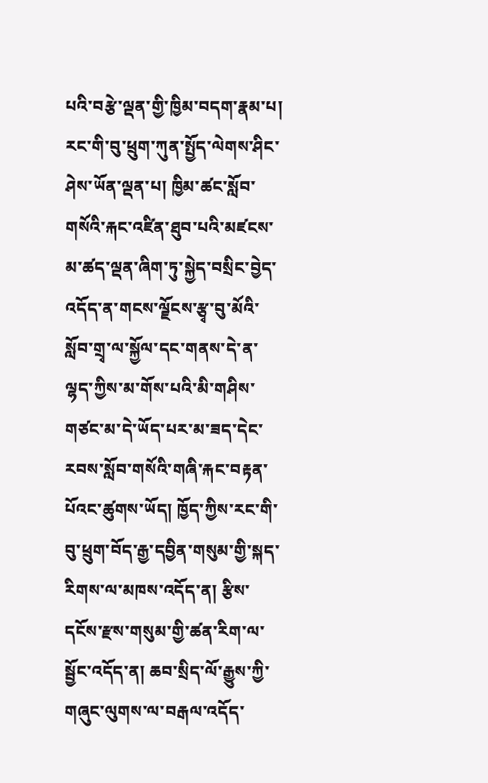པའི་བརྩེ་ལྡན་གྱི་ཁྱིམ་བདག་རྣམ་པ། རང་གི་བུ་ཕྲུག་ཀུན་སྤྱོད་ལེགས་ཤིང་ཤེས་ཡོན་ལྡན་པ། ཁྱིམ་ཚང་སློབ་གསོའི་རྐང་འཛིན་ཐུབ་པའི་མཛངས་མ་ཚད་ལྡན་ཞིག་ཏུ་སྐྱེད་བསྲིང་བྱེད་འདོད་ན་གངས་ལྗོངས་རྩྭ་བུ་མོའི་སློབ་གྲྭ་ལ་སྐྱོལ་དང་གནས་དེ་ན་ལྷད་ཀྱིས་མ་གོས་པའི་མི་གཤིས་གཙང་མ་དེ་ཡོད་པར་མ་ཟད་དེང་རབས་སློབ་གསོའི་གཞི་རྐང་བརྟན་པོའང་ཚུགས་ཡོད། ཁྱོད་ཀྱིས་རང་གི་བུ་ཕྲུག་བོད་རྒྱ་དབྱིན་གསུམ་གྱི་སྐད་རིགས་ལ་མཁས་འདོད་ན། རྩིས་དངོས་རྫས་གསུམ་གྱི་ཚན་རིག་ལ་སྦྱོང་འདོད་ན། ཆབ་སྲིད་ལོ་རྒྱུས་ཀྱི་གཞུང་ལུགས་ལ་བརྒལ་འདོད་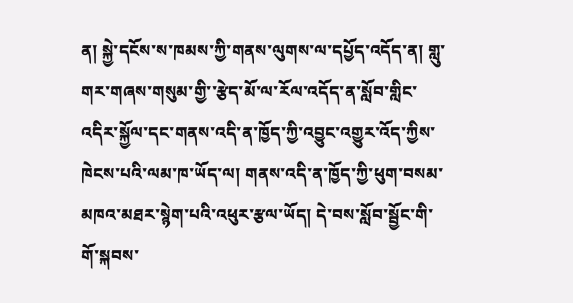ན། སྐྱེ་དངོས་ས་ཁམས་ཀྱི་གནས་ལུགས་ལ་དཔྱོད་འདོད་ན། གླུ་གར་གཞས་གསུམ་གྱི་་རྩེད་མོ་ལ་རོལ་འདོད་ན་སློབ་གླིང་འདིར་སྐྱོལ་དང་གནས་འདི་ན་ཁྱོད་ཀྱི་འབྱུང་འགྱུར་འོད་ཀྱིས་ཁེངས་པའི་ལམ་ཁ་ཡོད་ལ། གནས་འདི་ན་ཁྱོད་ཀྱི་ཕུག་བསམ་མཁའ་མཐར་སྙེག་པའི་འཕུར་རྩལ་ཡོད། དེ་བས་སློབ་སྦྱོང་གི་གོ་སྐབས་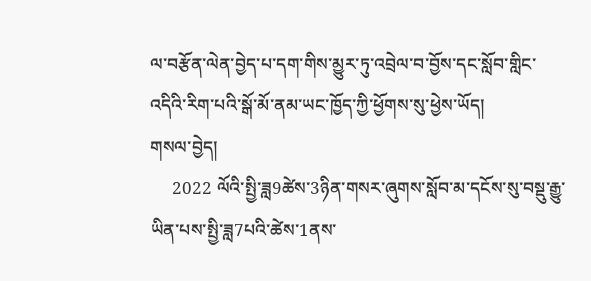ལ་བརྩོན་ལེན་བྱེད་པ་དག་གིས་མྱུར་ཏུ་འབྲེལ་བ་བྱོས་དང་སློབ་གླིང་འདིའི་རིག་པའི་སྒོ་མོ་ནམ་ཡང་ཁྱོད་ཀྱི་ཕྱོགས་སུ་ཕྱེས་ཡོད།
གསལ་བྱེད།
     2022 ལོའི་སྤྱི་ཟླ9ཚེས་3ཉིན་གསར་ཞུགས་སློབ་མ་དངོས་སུ་བསྡུ་རྒྱུ་ཡིན་པས་སྤྱི་ཟླ7པའི་ཚེས་1ནས་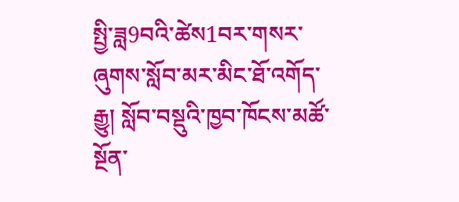སྤྱི་ཟླ9བའི་ཚེས1བར་གསར་ཞུགས་སློབ་མར་མིང་ཐོ་འགོད་རྒྱུ། སློབ་བསྡུའི་ཁྱབ་ཁོངས་མཚོ་སྔོན་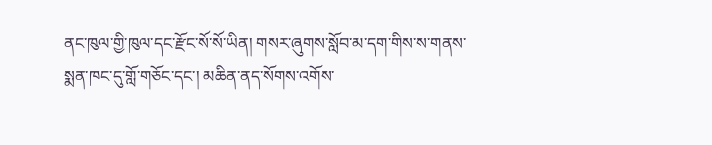ནང་ཁུལ་གྱི་ཁུལ་དང་རྫོང་སོ་སོ་ཡིན། གསར་ཞུགས་སློབ་མ་དག་གིས་ས་གནས་སྨན་ཁང་དུ་གློ་གཅོང་དང་། མཆིན་ནད་སོགས་འགོས་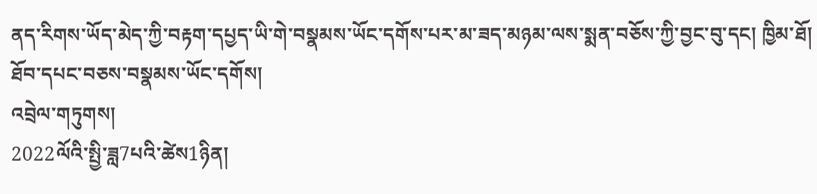ནད་རིགས་ཡོད་མེད་ཀྱི་བརྟག་དཔྱད་ཡི་གེ་བསྣམས་ཡོང་དགོས་པར་མ་ཟད་མཉམ་ལས་སྨན་བཅོས་ཀྱི་བྱང་བུ་དང། ཁྱིམ་ཐོ། ཐོབ་དཔང་བཅས་བསྣམས་ཡོང་དགོས།
འབྲེལ་གཏུགས།
2022ལོའི་སྤྱི་ཟླ7པའི་ཚེས1ཉིན།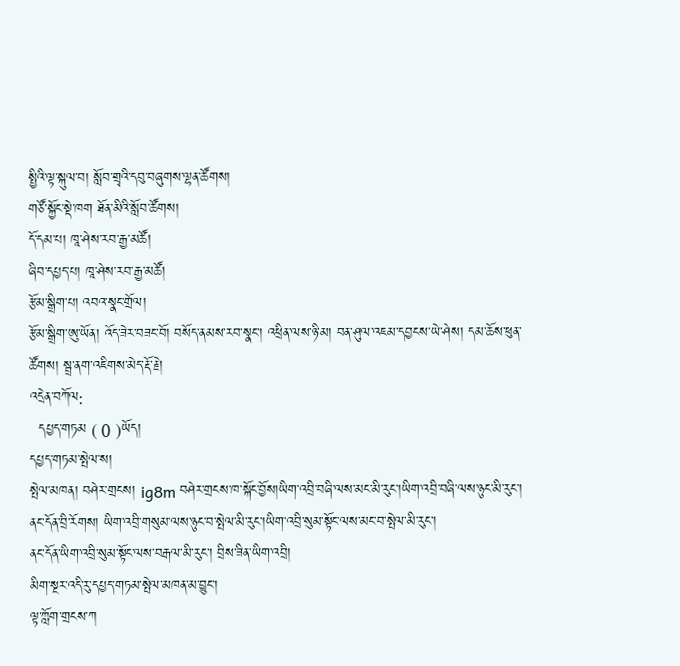སྤྱིའི་ལྟ་སྐུལ་བ། སློབ་གྲྭའི་དབུ་བཞུགས་ལྷན་ཚོགས།
གཙོ་སྐྱོང་སྡེ་ཁག ཐོན་མིའི་སློབ་ཚོགས།
དོ་དམ་པ། ཁཱ་ཤེས་རབ་རྒྱ་མཚོ།
ཞིབ་དཔྱད་པ། ཁཱ་ཤེས་རབ་རྒྱ་མཚོ།
རྩོམ་སྒྲིག་པ། འབའ་སྣང་གྲོལ།
རྩོམ་སྒྲིག་ཨུ་ཡོན། འོད་ཟེར་བཟང་བོ། བསོད་ནམས་རབ་སྣང་། འཕྲིན་ལས་ཉི་མ། བན་ཤུལ་འཇམ་དབྱངས་ཡེ་ཤེས། དམ་ཆོས་ཕུན་ཚོགས། སྦྲ་ནག་འཇིགས་མེད་རྡོ་རྗེ།
འདྲེན་བཀོལ:
  དཔྱད་གཏམ ( 0 )ཡོད།
དཔྱད་གཏམ་སྤེལ་ས།
སྤེལ་མཁན། བཤེར་གྲངས། ig8m བཤེར་གྲངས་ཁ་སྐོང་བྱོས།ཡིག་འབྲི་བཞི་ལས་མང་མི་རུང་།ཡིག་འབྲི་བཞི་ལས་ཉུང་མི་རུང་།
ནང་དོན་བྲི་རོགས། ཡིག་འབྲི་གསུམ་ལས་ཉུང་བ་སྤེལ་མི་རུང་།ཡིག་འབྲི་སུམ་སྟོང་ལས་མང་བ་སྤེལ་མི་རུང་།
ནང་དོན་ཡིག་འབྲི་སུམ་སྟོང་ལས་བརྒལ་མི་རུང་། བྲིས་ཟིན་ཡིག་འབྲི།
མིག་སྔར་འདི་རུ་དཔྱད་གཏམ་སྤེལ་མཁན་མ་བྱུང་།
ལྟ་ཀློག་གྲངས་ཀ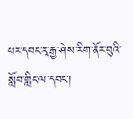པར་དབང་རྭ་རྒྱ་ཤེས་རིག་ནོར་བུའི་སློབ་གླིང་ལ་དབང་།